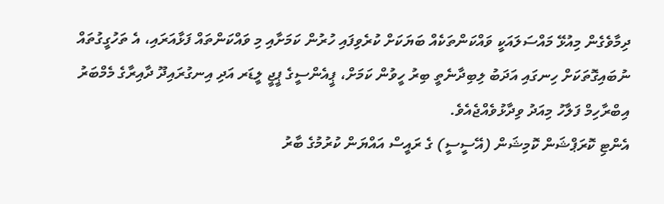ދިމާވެގެން މިއުޅޭ މައްސަލައަކީ ވައްކަންތަކެއް ބަޔަކަށް ކުރެވިފައި ހުރުން ކަމަށާއި މި ވައްކަންތައް ފަޅާއަރައި، އެ ތަހުގީގުތައް ނުބައިގޮތަކަށް ހިނގައި އަދަބު ލިބިދާނެތީ ބިރު ހީވުން ކަމަށް، ޕީއެންސީގެ ޕީޖީ ލީޑަރ އަދި އިނގުރައިދޫ ދާއިރާގެ މެމްބަރު އިބްރާހިމް ފަލާހު މިއަދު ވިދާޅުވެއްޖެއެވެ.
އެންޓި ކޮރަޕްޝަން ކޮމިޝަން (އޭސީސީ) ގެ ރައީސް އައްޔަން ކުރުމުގެ ބާރު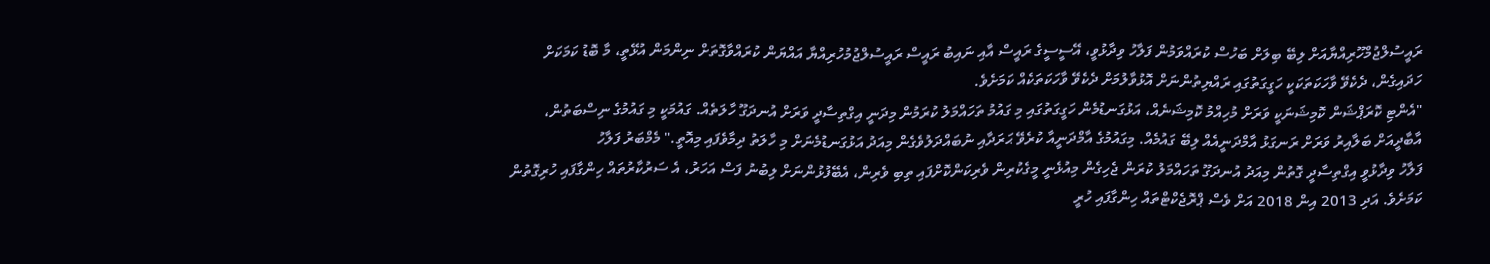ރައީސުލްޖުމްހޫރިއްޔާއަށް ލިބޭ ބިލަށް ބަހުސް ކުރައްވަމުން ފަލާހު ވިދާޅުވީ، އޭސީސީގެ ރައީސް އާއި ނައިބު ރައީސް ރައީސުލްޖުމުހުރިއްޔާ އައްޔަން ކުރައްވާގޮތަށް ނިންމަން އުޅޭތީ، މާ ބޮޑު ކަމަކަށް ހަދައިގެން، ދެކެވޭ ވާހަކަތަކަކީ ހަގީގަތުގައި ރައްޔިތުންނަށް އޮޅުވާލުމަށް ދެކެވޭ ވާހަކަތަކެއް ކަމަށެވެ.
"އެންޓި ކޮރަޕްޝަން ކޮމިޝަނަކީ ވަރަށް މުހިއްމު ކޮމިޝަނެއް، އަޅުގަނޑުމެން ހަގީގަތުގައި މި ގައުމު ތަހައްމަލު ކުރަމުން މިދަނީ އިގްތިސާދީ ވަރަށް އުނދަގޫ ހާލަތެއް. ގައުމަކީ މި ގައުމުގެ ނިސްބަތުން، އާބާދީއަށް ބަލާއިރު ވަރަށް ރަނގަޅު އާމްދަނީއެއް ލިބޭ ގައުމެއް. މިގައުމުގެ އާމްދަނީއާ ކުރެވޭ ޙަރަދާއި ނުބައްދަލުވެގެން މިއަދު އަޅުގަނޑުމެނަށް މި ހާލަތު ދިމާވެފައި މިއޮތީ." މެމްބަރު ފަލާހު
ފަލާހު ވިދާޅުވީ އިގްތިސާދީ ގޮތުން މިއަދު އުނދަގޫ ތަހައްމަލު ކުރަން ޖެހިގެން މިއުޅެނީ މީގެކުރިން ވެރިކަންކޮށްފައި ތިބި ވެރިން، އެބޭފުޅުންނަށް ލިބުނު ފަސް އަހަރު، އެ ސަރުކާރުތައް ހިންގާފައި ހުރިގޮތުން ކަމަށެވެ. އަދި 2013 އިން 2018 އަށް ވެސް ޕްރޮޖެކްޓްތައް ހިންގާފައި ހުރީ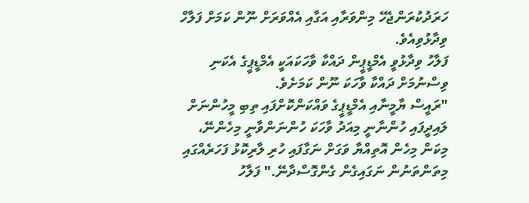ހަރަދުކުރަންޖެހޭ މިންވަރާއި އަގާއި އެއްވަރަށް ނޫން ކަމަށް ފަލާހް ވިދާޅުވިއެވެ.
ފަލާހު ވިދާޅުވީ އެމްޑީޕީން ދައްކާ ވާހަކައަކީ އެމްޑީޕީގެ އެކަނި ވިސްނުމަށް ދައްކާ ވާހަކަ ނޫން ކަމަށެވެ.
"ރައީސް ޔާމީނާއި އެމްޑީޕީގެ ވައްކަންކޮށްފައި ތިބި މީހުންނަށް ލައިދީފައި ހުންނާނީ މިއަދު ވާހަކަ ހުންނަންވާނީ މިހެންނޭ، މިކަން މިހެން އޮތިއްޔާ ވަގަށް ނަގާފައި ހުރި ލާރިކޮޅު ފަހަރެއްގައި މިތަންތަނުން ނަގައިގެން ގެންގޮސްދާނޭ." ފަލާހު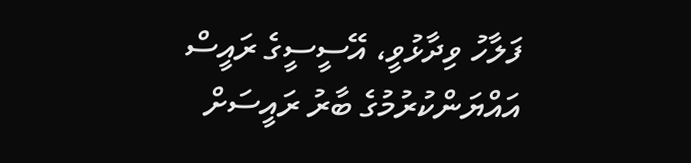ފަލާހު ވިދާޅުވީ، އޭސީސީގެ ރައީސް އައްޔަންކުރުމުގެ ބާރު ރައީސަށް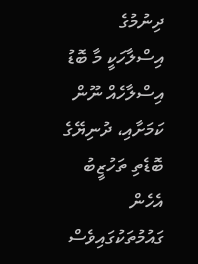ދިނުމުގެ އިސްލާހަކީ މާ ބޮޑު އިސްލާހެއް ނޫން ކަމަށާއި، ދުނިޔޭގެ ބޮޑެތި ތަހުޒީބު އެހެން ގައުމުތަކުގައިވެސް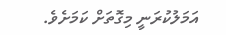އަމަލުކުރަނީ މިގޮތަށް ކަމަށެވެ.